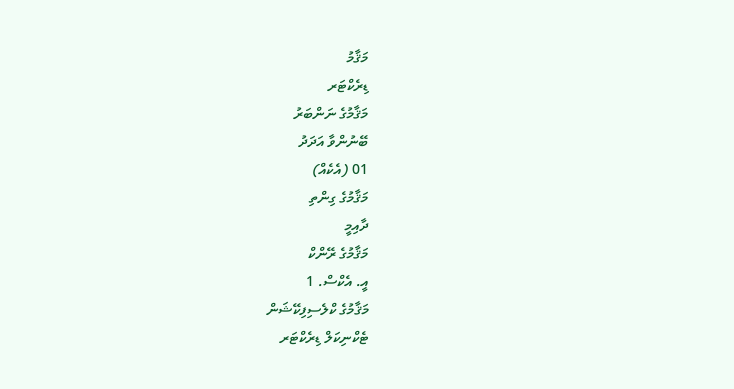މަޤާމު
ޑިރެކްޓަރ
މަޤާމުގެ ނަންބަރު
ބޭނުންވާ އަދަދު
01 (އެކެއް)
މަޤާމުގެ ގިންތި
ދާއިމީ
މަޤާމުގެ ރޭންކް
އީ. އެކްސް. 1
މަޤާމުގެ ކްލެސިފިކޭޝަން
ޓެކްނިކަލް ޑިރެކްޓަރ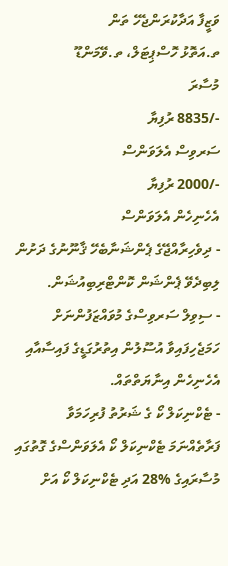ވަޒީފާ އަދާކުރަންޖެހޭ ތަން
ތ.އަތޮޅު ހޮސްޕިޓަލް، ތ.ވޭމަންޑޫ
މުސާރަ
-/8835 ރުފިޔާ
ސަރވިސް އެލަވަންސް
-/2000 ރުފިޔާ
އެހެނިހެން އެލަވަންސް
- ދިވެހިރާއްޖޭގެ ޕެންޝަނާބެހޭ ޤާނޫނުގެ ދަށުން ލިބިދެވޭ ޕެންޝަން ކޮންޓްރިބިއުޝަން.
- ސިވިލް ސަރވިސްގެ މުވައްޒަފުންނަށް ހަމަޖެހިފައިވާ އުސޫލުން އިތުރުގަޑީގެ ފައިސާއާއި އެހެނިހެން އިނާޔަތްތައް.
- ޓެކްނިކަލް ކޯ ގެ ޝަރުތު ފުރިހަމަވާ ފަރާތެއްނަމަ ޓެކްނިކަލް ކޯ އެލަވަންސްގެ ގޮތުގައި މުސާރައިގެ %28 އަދި ޓެކްނިކަލް ކޯ އަށް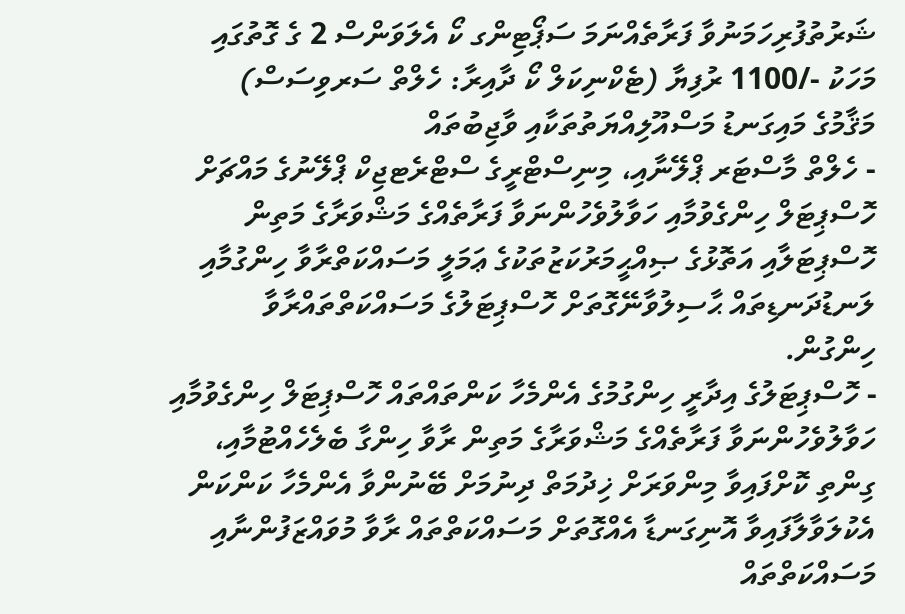ޝަރުތުފުރިހަމަނުވާ ފަރާތެއްނަމަ ސަޕޯޓިންގ ކޯ އެލަވަންސް 2 ގެ ގޮތުގައި މަހަކު -/1100 ރުފިޔާ (ޓެކްނިކަލް ކޯ ދާއިރާ: ހެލްތް ސަރވިސަސް)
މަޤާމުގެ މައިގަނޑު މަސްއޫލިއްޔަތުތަކާއި ވާޖިބުތައް
- ހެލްތް މާސްޓަރ ޕްލޭނާއި، މިނިސްޓްރީގެ ސްޓްރެޓޖިކް ޕްލޭނުގެ މައްޗަށް ހޮސްޕިޓަލް ހިންގެވުމާއި ހަވާލުވެހުންނަވާ ފަރާތެއްގެ މަޝްވަރާގެ މަތިން ހޮސްޕިޓަލާއި އަތޮޅުގެ ޞިއްޙީމަރުކަޒުތަކުގެ ޢަމަލީ މަސައްކަތްރާވާ ހިންގުމާއި ލަނޑުދަނޑިތައް ޙާސިލުވާނޭގޮތަށް ހޮސްޕިޓަލުގެ މަސައްކަތްތައްރާވާ ހިންގުން.
- ހޮސްޕިޓަލުގެ އިދާރީ ހިންގުމުގެ އެންމެހާ ކަންތައްތައް ހޮސްޕިޓަލް ހިންގެވުމާއި ހަވާލުވެހުންނަވާ ފަރާތެއްގެ މަޝްވަރާގެ މަތިން ރާވާ ހިންގާ ބެލެހެއްޓުމާއި، ގިންތި ކޮށްފައިވާ މިންވަރަށް ޚިދުމަތް ދިނުމަށް ބޭނުންވާ އެންމެހާ ކަންކަން އެކުލަވާލާފައިވާ އޮނިގަނޑާ އެއްގޮތަށް މަސައްކަތްތައް ރާވާ މުވައްޒަފުންނާއި މަސައްކަތްތައް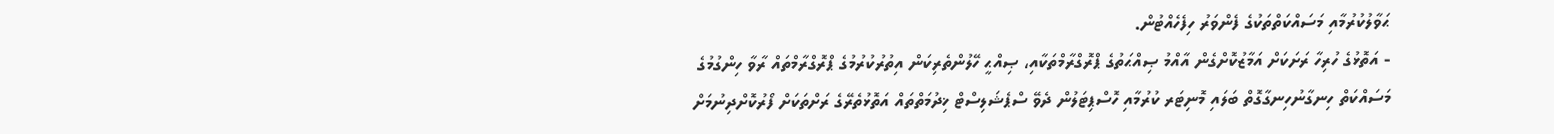ޙަވާލުކުރުމާއި މަސައްކަތްތަކުގެ ފެންވަރު ހިފެހެއްޓުން.
- އަތޮޅުގެ ހުރިހާ ރަށަކަށް އަމާޒުކޮށްގެން އާއްމު ޞިއްޙަތުގެ ޕްރޮގްރާމްތަކާއި، ޞިއްޙީ ހޭލުންތެރިކަން އިތުރުކުރުމުގެ ޕްރޮގްރާމްތައް ރާވާ ހިންގުމުގެ މަސައްކަތް ހިނގާނުހިނގާގޮތް ބަލައި މޮނިޓަރ ކުރުމާއި ހޮސްޕިޓަލުން ދެވޭ ސްޕެޝަލިސްޓް ޚިދުމަތްތައް އަތޮޅުތެރޭގެ ރަށްތަކަށް ފޯރުކޮށްދިނުމަށް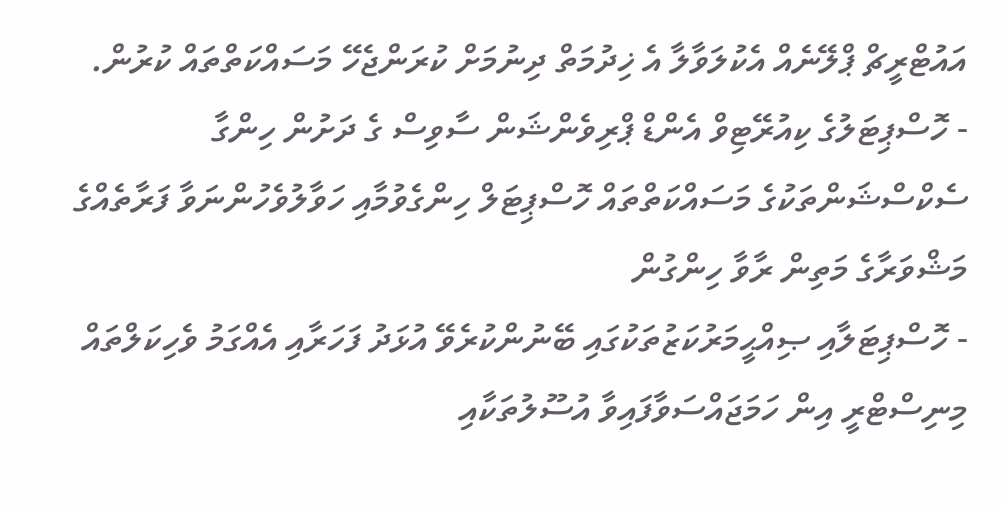އައުޓްރީޗް ޕްލޭނެއް އެކުލަވާލާ އެ ޚިދުމަތް ދިނުމަށް ކުރަންޖެހޭ މަސައްކަތްތައް ކުރުން.
- ހޮސްޕިޓަލުގެ ކިއުރޭޓިވް އެންޑް ޕްރިވެންޝަން ސާވިސް ގެ ދަށުން ހިންގާ ސެކްސްޝަންތަކުގެ މަސައްކަތްތައް ހޮސްޕިޓަލް ހިންގެވުމާއި ހަވާލުވެހުންނަވާ ފަރާތެއްގެ މަޝްވަރާގެ މަތިން ރާވާ ހިންގުން
- ހޮސްޕިޓަލާއި ޞިއްޙީމަރުކަޒުތަކުގައި ބޭނުންކުރެވޭ އުޅަދު ފަހަރާއި އެއްގަމު ވެހިކަލްތައް މިނިސްޓްރީ އިން ހަމަޖައްސަވާފައިވާ އުސޫލުތަކާއި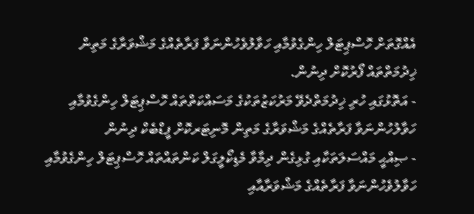އެއްގޮތަށް ހޮސްޕިޓަލް ހިންގެވުމާއި ހަވާލުވެހުންނަވާ ފަރާތެއްގެ މަޝްވަރާގެ މަތިން ޚިދުމަތްތައް ފޯރުކޮށް ދިނުން.
- އަތޮޅުގައި ހުރި ޚިދުމަތްދެވޭ މަރުކަޒުތަކުގެ މަސައްކަތްތައް ހޮސްޕިޓަލް ހިންގެވުމާއި ހަވާލުހުންނަވާ ފަރާތެއްގެ މަޝްވަރާގެ މަތިން މޮނިޓަރކޮށް ފީޑްބެކް ދިނުން
- ޞިއްޙީ މައްސަލަތަކާއި ގުޅިގެން ދިމާވާ މެޑިކޯލީގަލް ކަންތައްތައް ހޮސްޕިޓަލް ހިންގެވުމާއި ހަވާލުވެހުންނަވާ ފަރާތެއްގެ މަޝްވަރާއާއި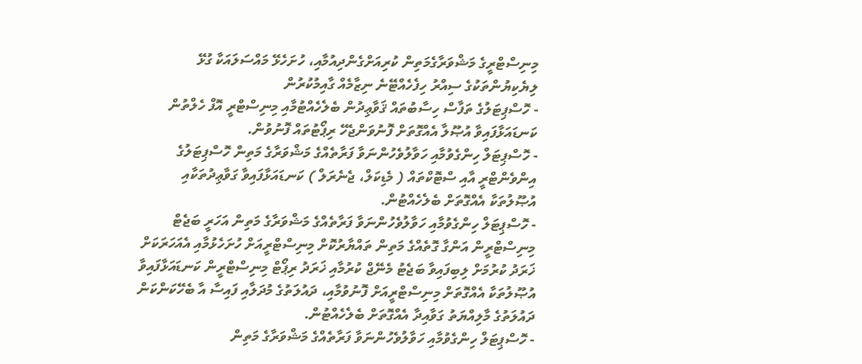މިނިސްޓްރީގެ މަޝްވަރާގެމަތިން ކުރިއަށްގެންދިއުމާއި، ހުށަހެޅޭ މައްސަލައަކާ ގުޅޭ ލިޔެކިޔުންތަކުގެ ސިއްރު ހިފެހެއްޓޭނެ ނިޒާމެއް ގާއިމުކުރުން
- ހޮސްޕިޓަލުގެ ތަފާސް ހިސާބުތައް ޤަވާޢިދުން ބެލެހެއްޓުމާއި މިނިސްޓްރީ އޮފް ހެލްތުން ކަނޑައަޅާފައިވާ އުޞޫލާ އެއްގޮތަށް ފޮނުވަންޖެހޭ ރިޕޯޓުތައް ފޮނުވުން.
- ހޮސްޕިޓަލް ހިންގެވުމާއި ހަވާލުވެހުންނަވާ ފަރާތެއްގެ މަޝްވަރާގެ މަތިން ހޮސްޕިޓަލުގެ އިންވެންޓްރީ އާއި ސްޓޮކްތައް ( މެޑިކަލް، ޖެނެރަލް ) ކަނޑައަޅާފައިވާ ގަވާޢިދުތަކާއި އުޞޫލުތަކާ އެއްގޮތަށް ބެލެހެއްޓުން.
- ހޮސްޕިޓަލް ހިންގެވުމާއި ހަވާލުވެހުންނަވާ ފަރާތެއްގެ މަޝްވަރާގެ މަތިން އަހަރީ ބަޖެޓް މިނިސްޓްރީން އަންގާ ގޮތެއްގެ މަތިން ތައްޔާރުކޮށް މިނިސްޓްރީއަށް ހުށަހެޅުމާއި އެއަހަރަކަށް ޚަރަދު ކުރުމަށް ލިބިފައިވާ ބަޖެޓު މެނޭޖް ކުރުމާއި ޚަރަދު ރިޕޯޓް މިނިސްޓްރީން ކަނޑައަޅާފައިވާ އުޞޫލުތަކާ އެއްގޮތަށް މިނިސްޓްރީއަށް ފޮނުވުމާއި، ދައުލަތުގެ މުދަލާއި ފައިސާ އާ ބެހޭކަންކަން ދައުލަތުގެ މާލިއްޔަތު ގަވާއިދާ އެއްގޮތަށް ބެލެހެއްޓުން.
- ހޮސްޕިޓަލް ހިންގެވުމާއި ހަވާލުވެހުންނަވާ ފަރާތެއްގެ މަޝްވަރާގެ މަތިން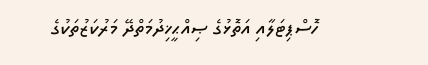ހޮސްޕިޓަލާއި އަތޮޅުގެ ޞިއްޙީޚިދުމަތްދޭ މަރުކަޒުތަކުގެ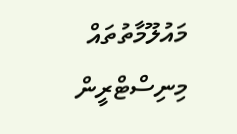މައުލޫމާތުތައް މިނިސްޓްރީން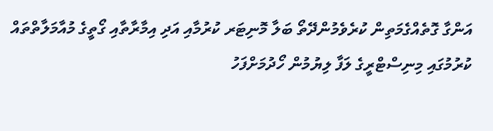އަންގާ ގޮތެއްގެމަތިން ކުރެވެމުންދޭތޯ ބަލާ މޮނިޓަރ ކުރުމާއި އަދި އިމާރާތާއި ގޯތީގެ މުއާމަލާތްތައް ކުރުމުގައި މިނިސްޓްރީގެ ލަފާ ލިޔުމުން ހޯދުމަށްފަހު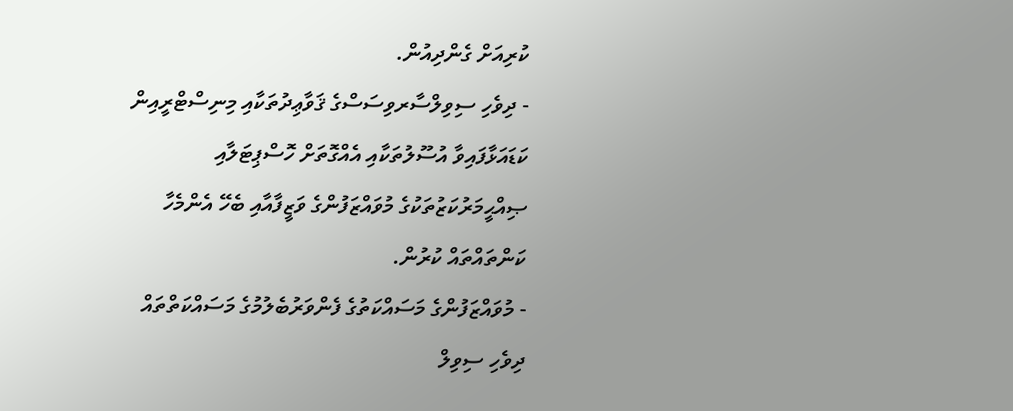ކުރިއަށް ގެންދިއުން.
- ދިވެހި ސިވިލްސާރވިސަސްގެ ޤަވާޢިދުތަކާއި މިނިސްޓްރީއިން ކަޑައަޅާފައިވާ އުސޫލުތަކާއި އެއްގޮތަށް ހޮސްޕިޓަލާއި ޞިއްޙީމަރުކަޒުތަކުގެ މުވައްޒަފުންގެ ވަޒީފާއާއި ބެހޭ އެންމެހާ ކަންތައްތައް ކުރުން.
- މުވައްޒަފުންގެ މަސައްކަތުގެ ފެންވަރުބެލުމުގެ މަސައްކަތްތައް ދިވެހި ސިވިލް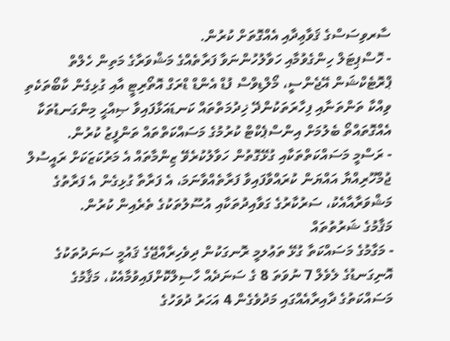ސާރވިސަސްގެ ޤަވާޢިދާއި އެއްގޮތަށް ކުރުން.
- ހޮސްޕިޓަލް ހިންގެވުމާއި ހަވާލުހުންނަވާ ފަރާތެއްގެ މަޝްވަރާގެ މަތިން ހެލްތް ޕްރޮޓެކްޝަން އޭޖެންސީ، މޯލްޑިވްސް ފުޑް އެންޑް ޑްރަގް އޮތޯރިޓީ އާއި ގުޅިގެން ކާބޯތަކެތި ވިއްކާ ތަންތަނާއި ފިހާރަތަކުންދޭ ޚިދުމަތްތައް ކަނޑައަޅާފައިވާ ޞިއްޙީ މިންގަނޑުތަކާ އެއްގޮތައްތޯ ބެލުމަށް އިންސްޕެކްޓް ކުރުމުގެ މަސައްކަތްތައް ތަންފީޒު ކުރުން.
- ރަސްމީ މަސައްކަތްތަކާއި ގުޅޭގޮތުން ހަވާލުކުރެވޭ ޒިންމާތައް އެ މަރުކަޒަކަށް ރައީސުލް ޖުމްހޫރިއްޔާ އައްޔަން ކުރައްވާފައިވާ ފަރާތެއްވާނަމަ، އެ ފަރާތާ ގުޅިގެން އެ ފަރާތުގެ މަޝްވަރާއާއެކު، ސަރުކާރުގެ ގަވާއިދުތަކާއި އުސޫލުތަކުގެ ތެރެއިން ކުރުން.
މަޤާމުގެ ޝަރުތުތައް
- މަގާމުގެ މަސައްކަތާ ގުޅޭ ތަޢުލމީ ރޮނގަކުން ދިވެހިރާއްޖޭގެ ޤައުމީ ސަނަދުތަކުގެ އޮނިގަނޑުގެ ލެވެލް 7 ނުވަތަ 8 ގެ ސަނަދެއް ހާސިލްކޮށްފައިވުމާއެކު، މަޤާމުގެ މަސައްކަތުގެ ދާއިރާއެއްގައި މަދުވެގެން 4 އަހަރު ދުވަހުގެ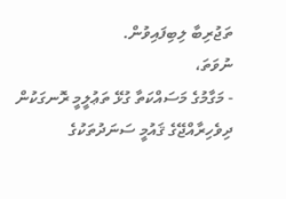ތަޖުރިބާ ލިބިފައިވުން.
ނުވަތަ،
- މަގާމުގެ މަސައްކަތާ ގުޅޭ ތަޢުލީމީ ރޮނގަކުން ދިވެހިރާއްޖޭގެ ޤައުމީ ސަނަދުތަކުގެ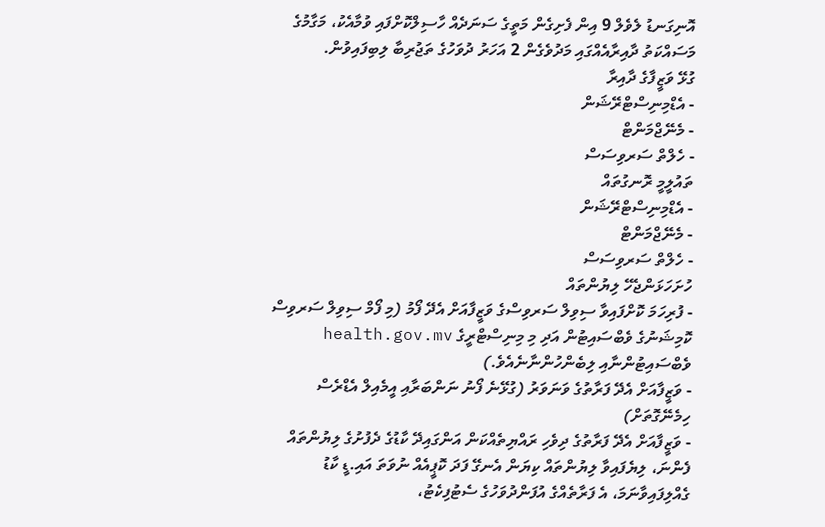އޮނިގަނޑު ލެވެލް 9 އިން ފެށިގެން މަތީގެ ސަނަދެއް ހާސިލްކޮށްފައި ވުމާއެކު، މަގާމުގެ މަސައްކަތު ދާއިރާއެއްގައި މަދުވެގެން 2 އަހަރު ދުވަހުގެ ތަޖުރިބާ ލިބިފައިވުން.
ގުޅޭ ވަޒީފާގެ ދާއިރާ
- އެޑްމިނިސްޓްރޭޝަން
- މެނޭޖްމަންޓް
- ހެލްތް ސަރވިސަސް
ތައުލީމީ ރޮނގުތައް
- އެޑްމިނިސްޓްރޭޝަން
- މެނޭޖްމަންޓް
- ހެލްތް ސަރވިސަސް
ހުށަހަޅަންޖެހޭ ލިޔުންތައް
- ފުރިހަމަ ކޮށްފައިވާ ސިވިލް ސަރވިސްގެ ވަޒީފާއަށް އެދޭ ފޯމު (މި ފޯމް ސިވިލް ސަރވިސް ކޮމިޝަނުގެ ވެބްސައިޓުން އަދި މި މިނިސްޓްރީގެ health.gov.mv ވެބްސައިޓުންނާއި ލިބެންހުންނާނެއެވެ.)
- ވަޒީފާއަށް އެދޭ ފަރާތުގެ ވަނަވަރު (ގުޅޭނެ ފޯނު ނަންބަރާއި އީމެއިލް އެޑްރެސް ހިމެނޭގޮތަށް)
- ވަޒީފާއަށް އެދޭ ފަރާތުގެ ދިވެހި ރައްޔިތެއްކަން އަންގައިދޭ ކާޑުގެ ދެފުށުގެ ލިޔުންތައް ފެންނަ، ލިޔެފައިވާ ލިޔުންތައް ކިޔަން އެނގޭ ފަދަ ކޮޕީއެއް ނުވަތަ އައި.ޑީ ކާޑު ގެއްލިފައިވާނަމަ، އެ ފަރާތެއްގެ އުފަންދުވަހުގެ ސެޓުފިކެޓު،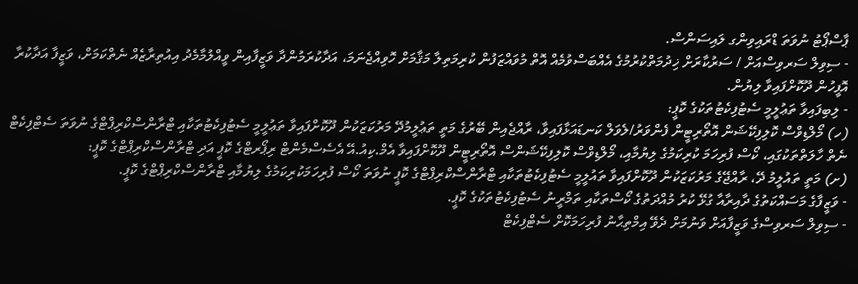ޕާސްޕޯޓު ނުވަތަ ޑްރައިވިންގ ލައިސަންސް.
- ސިވިލް ސަރވިސްއަށް / ސަރުކާރަށް ޚިދުމަތްކުރުމުގެ އެއްބަސްވުމެއް އޮތް މުވައްޒަފުން ކުރިމަތިލާ މަޤާމަށް ހޮވިއްޖެނަމަ، އަދާކުރަމުންދާ ވަޒީފާއިން ވީއްލުމާމެދު އިއުތިރާޒެއް ނެތްކަމަށް، ވަޒީފާ އަދާކުރާ އޮފީހުން ދޫކޮށްފައިވާ ލިޔުން.
- ލިބިފައިވާ ތަޢުލީމީ ސެޓުފިކެޓުތަކުގެ ކޮޕީ:
(ހ) މޯލްޑިވްސް ކޮލިފިކޭޝަން އޮތޯރިޓީން ފެންވަރު/ލެވަލް ކަނޑައަޅާފައިވާ، ރާއްޖެއިން ބޭރުގެ މަތީ ތަޢުލީމުދޭ މަރުކަޒަކުން ދޫކޮށްފައިވާ ތަޢުލީމީ ސެޓުފިކެޓުތަކާއި ޓްރާންސްކްރިޕްޓްގެ ނުވަތަ ސެޓްފިކެޓް ނެތް ހާލަތްތަކުގައި، ކޯސް ފުރިހަމަ ކުރިކަމުގެ ލިޔުމާއި، މޯލްޑިވްސް ކޮލިފިކޭޝަންސް އޮތޯރިޓީން ދޫކޮށްފައިވާ އެމް.ކިއު.އޭ އެސެސްމެންޓް ރިޕޯރޓްގެ ކޮޕީ އަދި ޓްރާންސްކްރިޕްޓްގެ ކޮޕީ:
(ށ) މަތީ ތައުލީމު ދޭ، ރާއްޖޭގެ މަރުކަޒަކުން ދޫކޮށްފައިވާ ތައުލީމީ ސެޓުފިކެޓުތަކާއި ޓްރާންސްކްރިޕްޓްގެ ކޮޕީ ނުވަތަ ކޯސް ފުރިހަމަކުރިކަމުގެ ލިޔުމާއި ޓްރާންސްކްރިޕްޓްގެ ކޮޕީ.
- ވަޒީފާގެ މަސައްކަތުގެ ދާއިރާއާ ގުޅޭ ކުރު މުއްދަތުގެ ކޯސްތަކާއި ތަމްރީނު ސެޓުފިކެޓުތަކުގެ ކޮޕީ.
- ސިވިލް ސަރވިސްގެ ވަޒީފާއަށް ވަނުމަށް ދެވޭ އިމްތިޙާނު ފުރިހަމަކޮށް ސެޓްފިކެޓް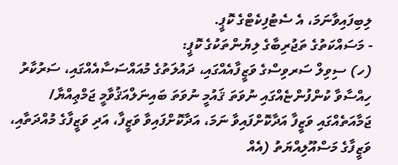ލިބިފައިވާނަމަ، އެ ސެޓުފިކެޓްގެ ކޮޕީ.
- މަސައްކަތުގެ ތަޖުރިބާގެ ލިޔުންތަކުގެ ކޮޕީ:
(ހ) ސިވިލް ސަރވިސްގެ ވަޒީފާއެއްގައި، ދައުލަތުގެ މުއައްސަސާއެއްގައި، ސަރުކާރު ހިއްސާވާ ކުންފުންޏެއްގައި ނުވަތަ ޤައުމީ ނުވަތަ ބައިނަލްއަޤުވާމީ ޖަމްޢިއްޔާ/ ޖަމާއަތެއްގައި ވަޒީފާ އަދާކޮށްފައިވާ ނަމަ، އަދާކޮށްފައިވާ ވަޒީފާ، އަދި ވަޒީފާގެ މުއްދަތާއި، ވަޒީފާގެ މަސްއޫލިއްޔަތު (އެއް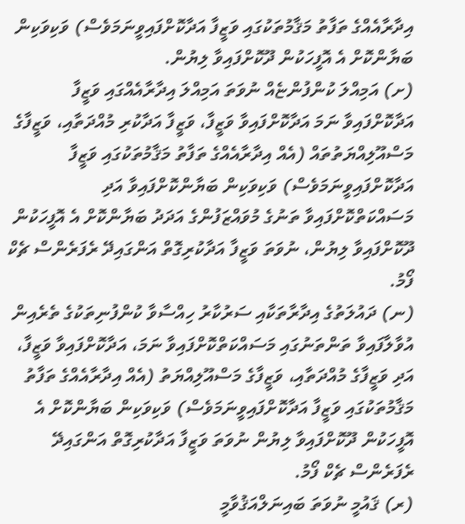އިދާރާއެއްގެ ތަފާތު މަޤާމުތަކުގައި ވަޒީފާ އަދާކޮށްފައިވީނަމަވެސް) ވަކިވަކިން ބަޔާންކޮށް އެ އޮފީހަކުން ދޫކޮށްފައިވާ ލިޔުން.
(ށ) އަމިއްލަ ކުންފުންޏެއް ނުވަތަ އަމިއްލަ އިދާރާއެއްގައި ވަޒީފާ އަދާކޮށްފައިވާ ނަމަ އަދާކޮށްފައިވާ ވަޒީފާ، ވަޒީފާ އަދާކުރި މުއްދަތާއި، ވަޒީފާގެ މަސްއޫލިއްޔަތުތައް (އެއް އިދާރާއެއްގެ ތަފާތު މަޤާމުތަކުގައި ވަޒީފާ އަދާކޮށްފައިވީނަމަވެސް) ވަކިވަކިން ބަޔާންކޮށްފައިވާ އަދި މަސައްކަތްކޮށްފައިވާ ތަނުގެ މުވައްޒަފުންގެ އަދަދު ބަޔާންކޮށް އެ އޮފީހަކުން ދޫކޮށްފައިވާ ލިޔުން، ނުވަތަ ވަޒީފާ އަދާކުރިގޮތް އަންގައިދޭ ރެފަރެންސް ޗެކް ފޯމު.
(ނ) ދައުލަތުގެ އިދާރާތަކާއި ސަރުކާރު ހިއްސާވާ ކުންފުނިތަކުގެ ތެރެއިން އުވާލާފައިވާ ތަންތަނުގައި މަސައްކަތްކޮށްފައިވާ ނަމަ، އަދާކޮށްފައިވާ ވަޒީފާ، އަދި ވަޒީފާގެ މުއްދަތާއި، ވަޒީފާގެ މަސްއޫލިއްޔަތު (އެއް އިދާރާއެއްގެ ތަފާތު މަޤާމުތަކުގައި ވަޒީފާ އަދާކޮށްފައިވީނަމަވެސް) ވަކިވަކިން ބަޔާންކޮށް އެ އޮފީހަކުން ދޫކޮށްފައިވާ ލިޔުން ނުވަތަ ވަޒީފާ އަދާކުރިގޮތް އަންގައިދޭ ރެފަރެންސް ޗެކް ފޯމު.
(ރ) ޤައުމީ ނުވަތަ ބައިނަލްއަޤުވާމީ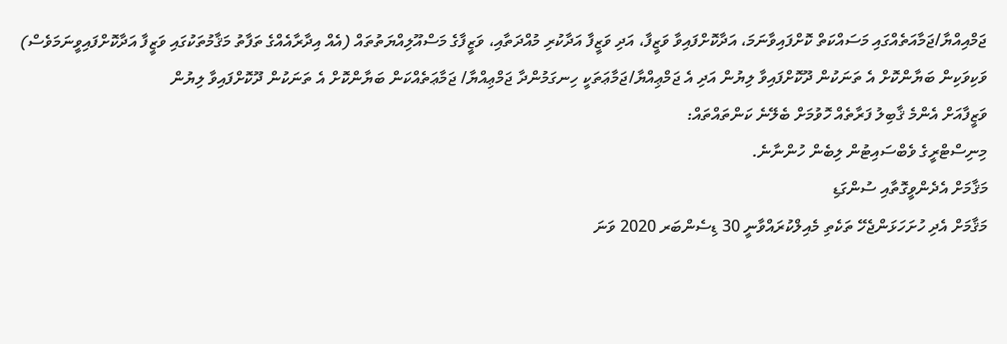ޖަމްއިއްޔާ/ޖަމާއަތެއްގައި މަސައްކަތް ކޮށްފައިވާނަމަ، އަދާކޮށްފައިވާ ވަޒީފާ، އަދި ވަޒީފާ އަދާކުރި މުއްދަތާއި، ވަޒީފާގެ މަސްއޫލިއްޔަތުތައް (އެއް އިދާރާއެއްގެ ތަފާތު މަޤާމުތަކުގައި ވަޒީފާ އަދާކޮށްފައިވީނަމަވެސް) ވަކިވަކިން ބަޔާންކޮށް އެ ތަނަކުން ދޫކޮށްފައިވާ ލިޔުން އަދި އެ ޖަމްޢިއްޔާ/ޖަމާޢަތަކީ ހިނގަމުންދާ ޖަމްޢިއްޔާ/ ޖަމާޢަތެއްކަން ބަޔާންކޮށް އެ ތަނަކުން ދޫކޮށްފައިވާ ލިޔުން
ވަޒީފާއަށް އެންމެ ޤާބިލު ފަރާތެއް ހޮވުމަށް ބެލޭނެ ކަންތައްތައް:
މިނިސްޓްރީގެ ވެބްސައިޓުން ލިބެން ހުންނާނެ.
މަޤާމަށް އެދެންވީގޮތާއި ސުންގަޑި
މަޤާމަށް އެދި ހުށަހަޅަންޖެހޭ ތަކެތި މެއިލްކުރައްވާނީ 30 ޑިސެންބަރ 2020 ވަނަ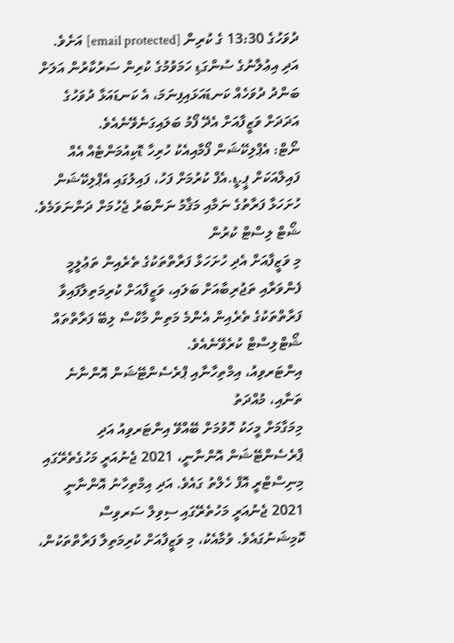ދުވަހުގެ 13:30 ގެ ކުރިން [email protected] އަށެވެ.
އަދި އިޢުލާނުގެ ސުންގަޑި ހަމަވުމުގެ ކުރިން ސަރުކާރުން އަލަށް ބަންދު ދުވަހެއް ކަނޑައަޅައިފިނަމަ، އެ ކަނޑައަޅާ ދުވަހުގެ އަދަދަށް ވަޒީފާއަށް އެދޭ ފޯމު ބަލައިގަނެވޭނެއެވެ.
ނޯޓް: އެޕްލިކޭޝަން ފޯމާއިއެކު ހުރިހާ ޑޮކިއުމަންޓެއް އެއް ފައިލްއަކަށް ޕީ.ޑީ.އެފް ކުރުމަށް ފަހު، ފައިލުގައި އެޕްލިކޭޝަން ހުށަހަޅާ ފަރާތުގެ ނަމާއި މަޤާމު ނަންބަރު ޖެހުމަށް ދަންނަވަމެވެ.
ޝޯޓް ލިސްޓް ކުރުން
މި ވަޒީފާއަށް އެދި ހުށަހަޅާ ފަރާތްތަކުގެ ތެރެއިން ތަޢުލީމީ ފެންވަރާއި ތަޖުރިބާއަށް ބަލައި، ވަޒީފާއަށް ކުރިމަތިލާފައިވާ ފަރާތްތަކުގެ ތެރެއިން އެންމެ މަތިން މާކްސް ލިބޭ ފަރާތްތައް ޝޯޓްލިސްޓް ކުރެވޭނެއެވެ.
އިންޓަރވިއު، އިމްތިހާނާއި ޕްރެސެންޓޭޝަން އޮންނާނެ ތަނާއި، މުއްދަތު
މިމަގާމަށް މީހަކު ހޮވުމަށް ބޭއްވޭ އިންޓަރވިއު އަދި ޕްރެސެންޓޭޝަން އޮންނާނީ، 2021 ޖެނުއަރީ މަހުގެތެރޭގައި މިނިސްޓްރީ އޮފް ހެލްތު ގައެވެ. އަދި އިމްތިހާނު އޮންނާނީ 2021 ޖެނުއަރީ މަހުތެރޭގައި ސިވިލް ސަރވިސް ކޮމިޝަނުގައެވެ. ވުމާއެކު، މި ވަޒީފާއަށް ކުރިމަތިލާ ފަރާތްތަކުން،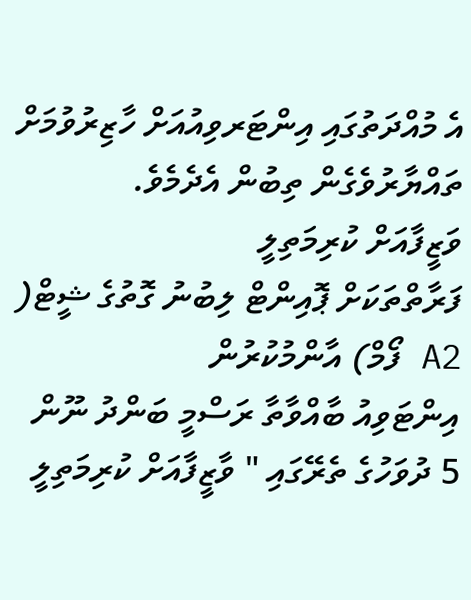އެ މުއްދަތުގައި އިންޓަރވިއުއަށް ހާޒިރުވުމަށް ތައްޔާރުވެގެން ތިބުން އެދެމެވެ.
ވަޒީފާއަށް ކުރިމަތިލީ
ފަރާތްތަކަށް ޕޮއިންޓް ލިބުނު ގޮތުގެ ޝީޓް( A2 ފޯމް) އާންމުކުރުން
އިންޓަވިއު ބާއްވާތާ ރަސްމީ ބަންދު ނޫން 5 ދުވަހުގެ ތެރޭގައި " ވާޒީފާއަށް ކުރިމަތިލީ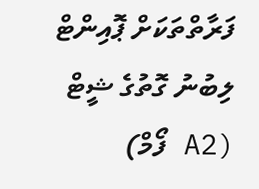ފަރާތްތަކަށް ޕޮއިންޓް ލިބުނު ގޮތުގެ ޝީޓް (A2 ފޯމް)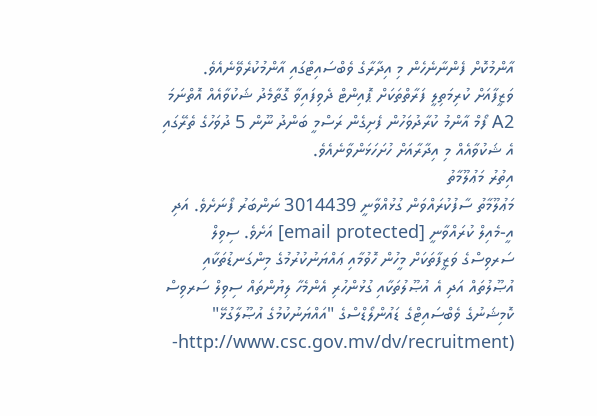އާންމުކޮށް ފެންނާނެހެން މި އިދާރާގެ ވެބްސައިޓްގައި އާންމުކުރެވޭނެއެވެ. ވަޒީފާއަށް ކުރިމަތިލީ ފަރާތްތަކަށް ޕޮއިންޓް ދެވިފައިވާ ގޮތާމެދު ޝަކުވާއެއް އޮތްނަމަ A2 ފޯމް އާންމު ކުރާދުވަހުން ފެށިގެން ރަސްމީ ބަންދު ނޫން 5 ދުވަހުގެ ތެރޭގައި އެ ޝަކުވާއެއް މި އިދާރާއަށް ހުށަހަޅަންވާނެއެވެ.
އިތުރު މަޢުލޫމާތު
މަޢުލޫމާތު ސާފުކުރައްވަން ގުޅުއްވާނީ 3014439 ނަންބަރު ފޯނަށެވެ. އަދި އީ-މެއިލް ކުރައްވާނީ [email protected] އަށެވެ. ސިވިލް ސަރވިސްގެ ވަޒީފާތަކަށް މީހުން ހޮވުމާއި ޢައްޔަނުކުރުމުގެ މިންގަނޑުތަކާއި އުޞޫލުތައް އަދި އެ އުޞޫލުތަކާއި ގުޅުންހުރި އެންމެހާ ލިޔުންތައް ސިވިލް ސަރވިސް ކޮމިޝަނުގެ ވެބްސައިޓްގެ ޑައުންލޯޑްސްގެ "އައްޔަނުކުމުގެ އުޞޫލާގުޅޭ" (http://www.csc.gov.mv/dv/recruitment-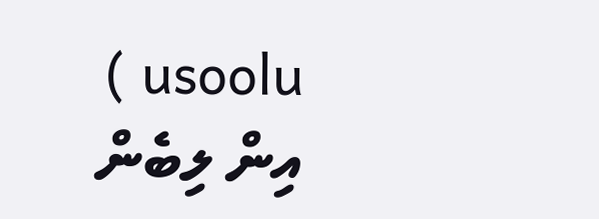usoolu ) އިން ލިބެން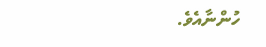ހުންނާއެވެ.